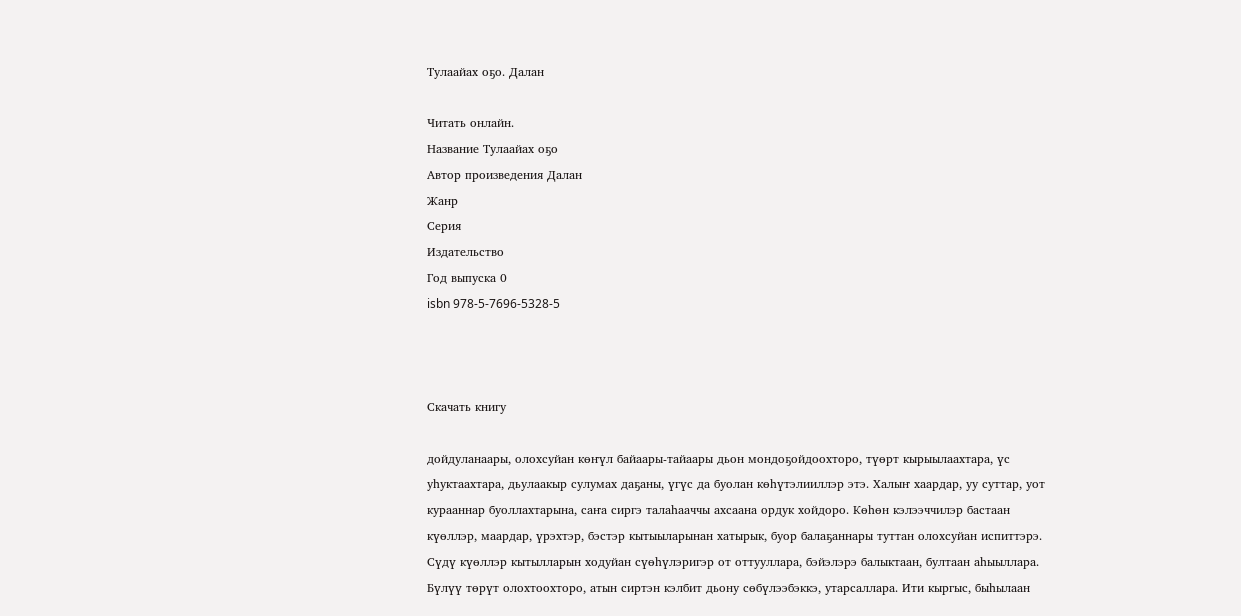Тулаайах оҕо. Далан

Читать онлайн.
Название Тулаайах оҕо
Автор произведения Далан
Жанр
Серия
Издательство
Год выпуска 0
isbn 978-5-7696-5328-5



Скачать книгу

дойдуланаары, олохсуйан көҥүл байаары-тайаары дьон мондоҕойдоохторо, түөрт кырыылаахтара, үс уһуктаахтара, дьулаакыр сулумах даҕаны, үгүс да буолан көһүтэлииллэр этэ. Халыҥ хаардар, уу суттар, уот курааннар буоллахтарына, саҥа сиргэ талаһааччы ахсаана ордук хойдоро. Көһөн кэлээччилэр бастаан күөллэр, маардар, үрэхтэр, бэстэр кытыыларынан хатырык, буор балаҕаннары туттан олохсуйан испиттэрэ. Сүдү күөллэр кытылларын ходуйан сүөһүлэригэр от оттууллара, бэйэлэрэ балыктаан, бултаан аһыыллара. Бүлүү төрүт олохтоохторо, атын сиртэн кэлбит дьону сөбүлээбэккэ, утарсаллара. Ити кыргыс, быһылаан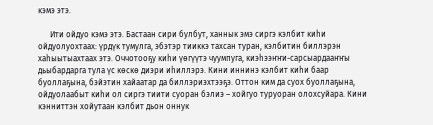кэмэ этэ.

      Ити ойдуо кэмэ этэ. Бастаан сири булбут, ханнык эмэ сиргэ кэлбит киһи ойдуолуохтаах: үрдүк тумулга, эбэтэр тииккэ тахсан туран, кэлбитин биллэрэн хаһыытыахтаах этэ. Оччотооҕу киһи үөгүүтэ чуумпуга, киэһээҥҥи-сарсыардааҥҥы дьыбардарга тула үс көскө диэри иһиллэрэ. Кини иннинэ кэлбит киһи баар буоллаҕына, бэйэтин хайаатар да биллэриэхтээҕэ. Оттон ким да суох буоллаҕына, ойдуолаабыт киһи ол сиргэ тиити суоран бэлиэ – хойгуо туруоран олохсуйара. Кини кэнниттэн хойутаан кэлбит дьон оннук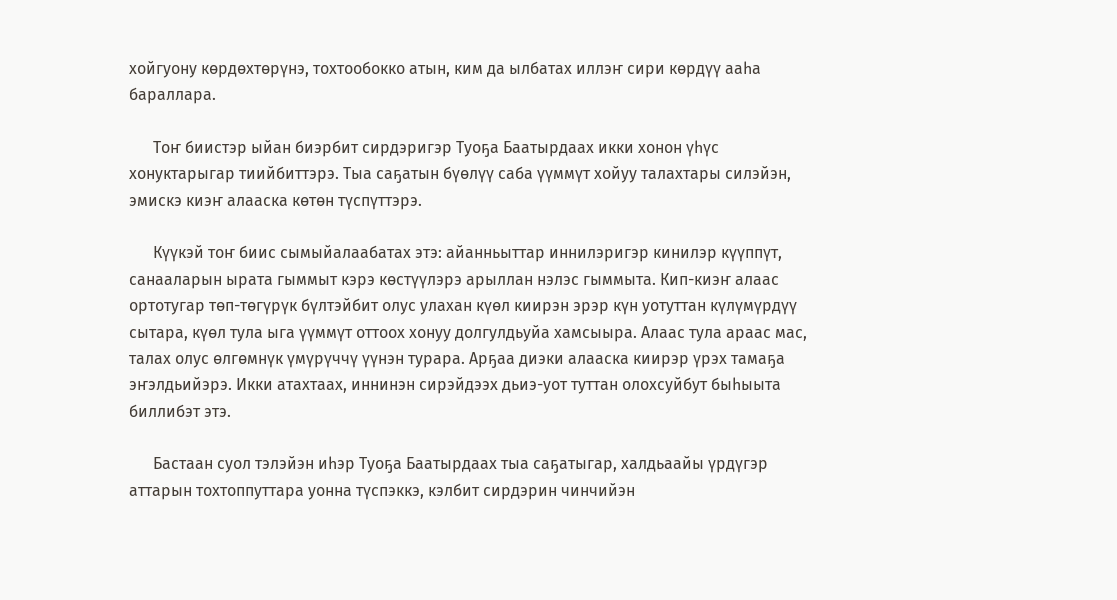хойгуону көрдөхтөрүнэ, тохтообокко атын, ким да ылбатах иллэҥ сири көрдүү ааһа бараллара.

      Тоҥ биистэр ыйан биэрбит сирдэригэр Туоҕа Баатырдаах икки хонон үһүс хонуктарыгар тиийбиттэрэ. Тыа саҕатын бүөлүү саба үүммүт хойуу талахтары силэйэн, эмискэ киэҥ алааска көтөн түспүттэрэ.

      Күүкэй тоҥ биис сымыйалаабатах этэ: айанньыттар иннилэригэр кинилэр күүппүт, санааларын ырата гыммыт кэрэ көстүүлэрэ арыллан нэлэс гыммыта. Кип-киэҥ алаас ортотугар төп-төгүрүк бүлтэйбит олус улахан күөл киирэн эрэр күн уотуттан күлүмүрдүү сытара, күөл тула ыга үүммүт оттоох хонуу долгулдьуйа хамсыыра. Алаас тула араас мас, талах олус өлгөмнүк үмүрүччү үүнэн турара. Арҕаа диэки алааска киирэр үрэх тамаҕа эҥэлдьийэрэ. Икки атахтаах, иннинэн сирэйдээх дьиэ-уот туттан олохсуйбут быһыыта биллибэт этэ.

      Бастаан суол тэлэйэн иһэр Туоҕа Баатырдаах тыа саҕатыгар, халдьаайы үрдүгэр аттарын тохтоппуттара уонна түспэккэ, кэлбит сирдэрин чинчийэн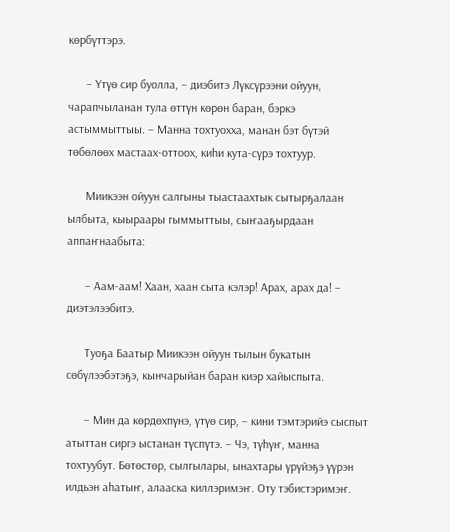көрбүттэрэ.

      – Үтүө сир буолла, – диэбитэ Лүксүрээни ойуун, чарапчыланан тула өттүн көрөн баран, бэркэ астыммыттыы. – Манна тохтуохха, манан бэт бүтэй төбөлөөх мастаах-оттоох, киһи кута-сүрэ тохтуур.

      Миикээн ойуун салгыны тыастаахтык сытырҕалаан ылбыта, кыыраары гыммыттыы, сыҥааҕырдаан аппаҥнаабыта:

      – Аам-аам! Хаан, хаан сыта кэлэр! Арах, арах да! – диэтэлээбитэ.

      Туоҕа Баатыр Миикээн ойуун тылын букатын сөбүлээбэтэҕэ, кынчарыйан баран киэр хайыспыта.

      – Мин да көрдөхпүнэ, үтүө сир, – кини тэмтэрийэ сыспыт атыттан сиргэ ыстанан түспүтэ. – Чэ, түһүҥ, манна тохтуубут. Бөтөстөр, сылгылары, ынахтары үрүйэҕэ үүрэн илдьэн аһатыҥ, алааска киллэримэҥ. Оту тэбистэримэҥ.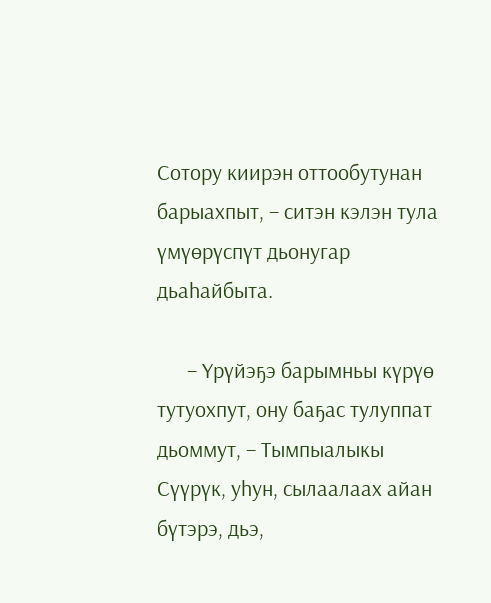Сотору киирэн оттообутунан барыахпыт, – ситэн кэлэн тула үмүөрүспүт дьонугар дьаһайбыта.

      – Үрүйэҕэ барымньы күрүө тутуохпут, ону баҕас тулуппат дьоммут, – Тымпыалыкы Сүүрүк, уһун, сылаалаах айан бүтэрэ, дьэ,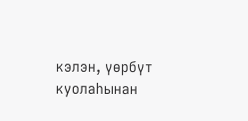кэлэн, үөрбүт куолаһынан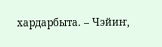хардарбыта. – Чэйиҥ,